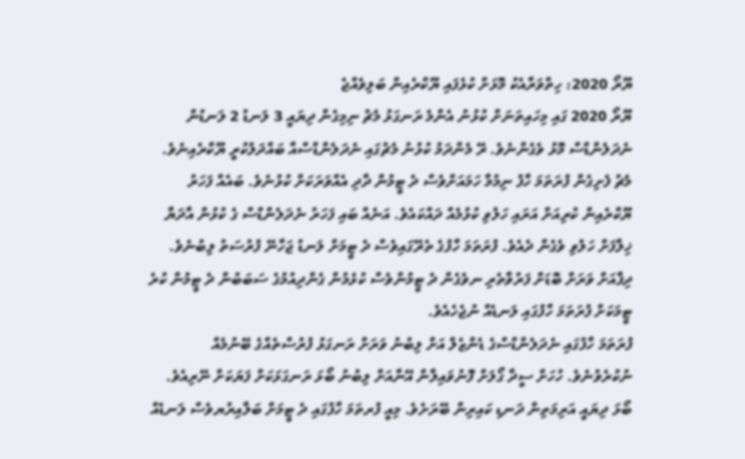ޔޫރޯ 2020: ހިތްވަރާއެކު މޮޅަށް ކުޅެފައި ޔޫކްރެއިން ބަލިވެއްޖެ
ޔޫރޯ 2020 ގައި މިހައިތަނަށް ކުޅުނު އެންމެ ރަނގަޅު މެޗު ނިމިގެން ދިޔައީ 3 ލަނޑު 2 ލަނޑުން ނެދަލެންޑްސް މޮޅު ވެގެންނެވެ. ރޭ މެންދަމު ކުޅުނު މެޗުގައި ނެދަލެންޑްސްއާ ބައްދަލުކުރީ ޔޫކްރެއިނެވެ.
މެޗު ފެށިގެން ފުރަތަމަ ހާފު ނިމުމާ ހަމައަށްވެސް ދެ ޓީމުން ދާދި އެއްވަރަކަށް ކުޅުނެވެ. ބައެއް ފަހަރު ޔޫކްރެއިން ކުރިއަށް އަރައި ހަލުވި ކުޅުމެއް ދައްކައެވެ. އަނެއް ބައި ފަހަރު ނެދަލެންޑްސް ގެ ކުޅުން އާދަޔާ ޚިލާފަށް ހަލުވި ވެގެން ދެއެވެ. ފުރަތަމަ ހާފުގެ ތެރޭގައިވެސް ދެ ޓީމަށް ލަނޑު ޖަހާނޭ ފުރުސަތު ލިބުނެވެ. ދިފާއަށް ވަރަށް ބޮޑަށް ފަރުވާތެރި ނވެގެން ދެ ޓީމުންވެސް ކުޅެމުން ގެންދިއުމުގެ ސަބަބުން ދެ ޓީމުން ކުރެ ޓީމަކަށް ފުރަތަމަ ހާފުގައި ލަނޑެއް ނުޖެހެއެވެ.
ފުރަތަމަ ހާފުގައި ނެދަލެންޑްސްގެ ޑެންޒެލް އަށް ލިބުނު ވަރަށް ރަނގަޅު ފުރުސްތެއްގެ ބޭނުމެއް ނުކުރެވުނެވެ. ހުހަށް ސީދާ ގޯލަށް ފޮނުވައިލާން އޭނާއަށް ލިބުނު ބޯޅަ ރަނގަޅަކަށް ފަޔަކަށް ނޭރިއެވެ. ބޯޅަ ދިޔައީ އަރިމަތިން ދަނޑި ކައިރިން ބޭރަށެވެ. މިއީ ފުރތަމަ ހާފުގައި ދެ ޓީމަށް ބަލާއިރުޔވެސް ލަނޑެއް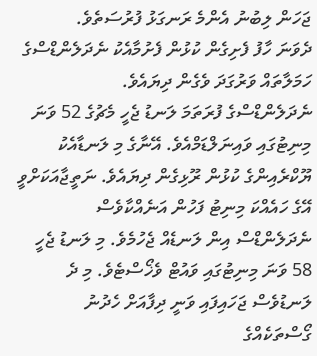ޖަހަން ލިބުނު އެންމެ ރަނގަޅު ފުރުސަތެވެ.
ދެވަނަ ހާފު ފެށިގެން ކުޅުން ފެށުމާއެކު ނެދަލެންޑްސްގެ ހަމަލާތައް ވަރުގަދަ ވެގެން ދިޔައެވެ.
ނެދަލެންޑްސްގެ ފުރަތަމަ ލަނޑު ޖެހީ މެޗުގެ 52 ވަނަ މިނިޓުގައި ވައިނަލްޑަމްއެވެ. އޭނާގެ މި ލަނޑާއެކު ޔޫކްރެއިންގެ ކުޅުން ރޫޅިގެން ދިޔައެވެ. ނަތީޖާއަކަށްވީ އޭގެ ހައެއްކަ މިނިޓު ފަހުން އަނެއްކާވެސް ނެދަލެންޑްސް އިން ލަނޑެއް ޖެހުމެވެ. މި ލަނޑު ޖެހީ 58 ވަނަ މިނިޓުގައި ވައުޓް ވެޚޯސްޓެވެ. މި ދެ ލަނޑުވެސް ޖަހައިފައި ވަނީ ދިފާއަށް ހެދުނު ގޯސްތަކެއްގެ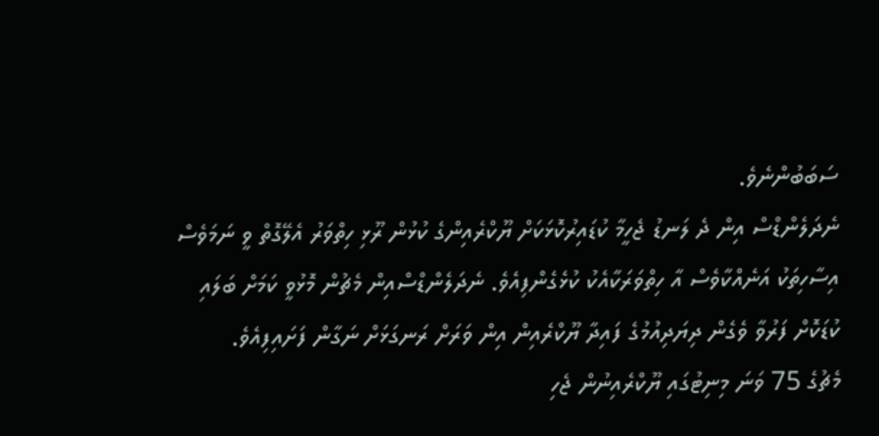ސަބަބުންނެވެ.
ނެދަލެންޑްސް އިން ދެ ލަނޑު ޖެހީމާ ކުޑައިރުކޮޅަކަށް ޔޫކްރެއިންގެ ކުޅުން ރޫޅި ހިތްވަރު އެލޭގޮތް ވީ ނަމަވެސް އިސާހިތަކު އަނެއްކާވެސް އާ ހިތްވަރަކާއެކު ކުޅެގެންފިއެވެ. ނެދަލެންޑްސްއިން މެޗުން މޮޅުވީ ކަމަށް ބަލައި ކުޑަކޮށް ފަރުވާ ވެގެން ދިޔަދިއުމުގެ ފައިދާ ޔޫކްރެއިން އިން ވަރަށް ރަނގަޅަށް ނަގާން ފަށައިފިއެވެ.
މެޗުގެ 75 ވަނަ މިނިޓުގައި ޔޫކްރެއިނުން ޖެހި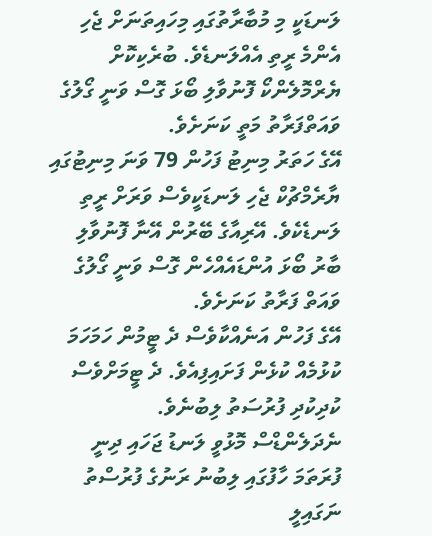ލަނޑަކީ މި މުބާރާތުގައި މިހައިތަނަށް ޖެހި އެންމެ ރީތި އެއްލަނޑެވެ. ބުރެކިކޮށް ޔެރްމޮލެންކޯ ފޮނުވާލި ބޯޅަ ގޮސް ވަނީ ގޯލުގެ ވައަތްފަރާތު މަތީ ކަނަށެވެ.
އޭގެ ހަތަރު މިނިޓު ފަހުން 79 ވަނަ މިނިޓުގައި ޔާރެމްޗުކް ޖެހި ލަނޑަކީވެސް ވަރަށް ރީތި ލަނޑެކެވެ. އޭރިއާގެ ބޭރުން އޭނާ ފޮނުވާލި ބާރު ބޯޅަ އުންޑައެއްހެން ގޮސް ވަނީ ގޯލުގެ ވައަތް ފަރާތު ކަނަށެވެ.
އޭގެ ފަހުން އަނެއްކާވެސް ދެ ޓީމުން ހަމަހަމަ ކުޅުމެއް ކުޅެން ފަށައިފިއެވެ. ދެ ޓީމަށްވެސް ކުދިކުދި ފުރުސަތު ލިބުނެވެ.
ނެދަލެންޑްސް މޮޅުވީ ލަނޑު ޖަހައި ދިނީ ފުރަތަމަ ހާފުގައި ލިބުނު ރަނުގެ ފުރުސްތު ނަގައިލީ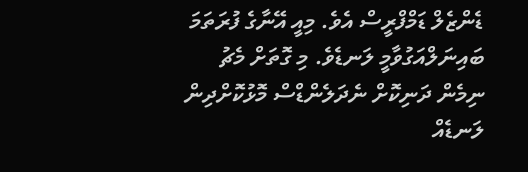ޑެންޒެލް ޑަމްފްރީސް އެވެ. މިއީ އޭނާގެ ފުރަތަމަ ބައިނަލްއަގުވާމީ ލަނޑެވެ. މި ގޮތަށް މެޗު ނިމެން ދަނިކޮށް ނެދަލެންޑްސް މޮޅުކޮށްދިން ލަނޑެއް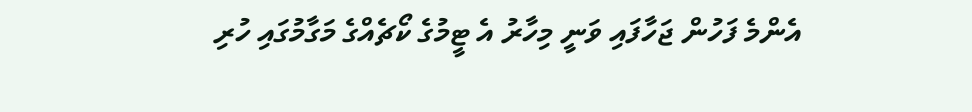އެންމެ ފަހުން ޖަހާފައި ވަނީ މިހާރު އެ ޓީމުގެ ކޯޗެއްގެ މަގާމުގައި ހުރި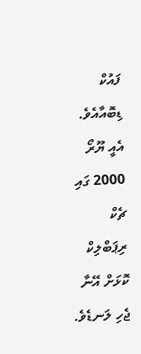ފައުކް ޑިބޮއާއެވެ. އެއީ ޔޫރޯ 2000 ގައި ޗެކް ރިޕަބްލިކް ކޮޅަށް އޭނާ ޖެހި ލަނޑެވެ.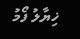ޚިޔާލު ފޯމު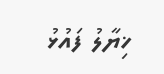ޚިޔާލު ފައުޅު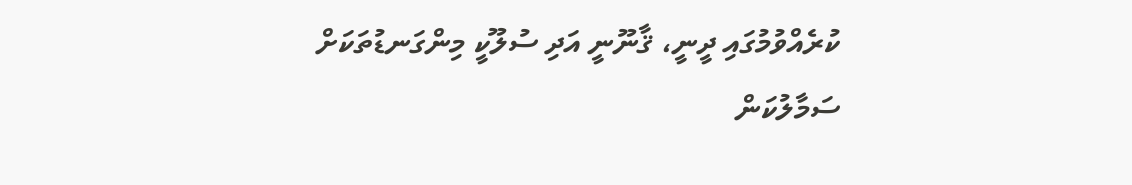ކުރެއްވުމުގައި ދީނީ، ޤާނޫނީ އަދި ސުލޫކީ މިންގަނޑުތަކަށް ސަމާލުކަން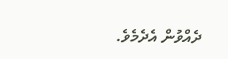ދެއްވުން އެދެމެވެ.